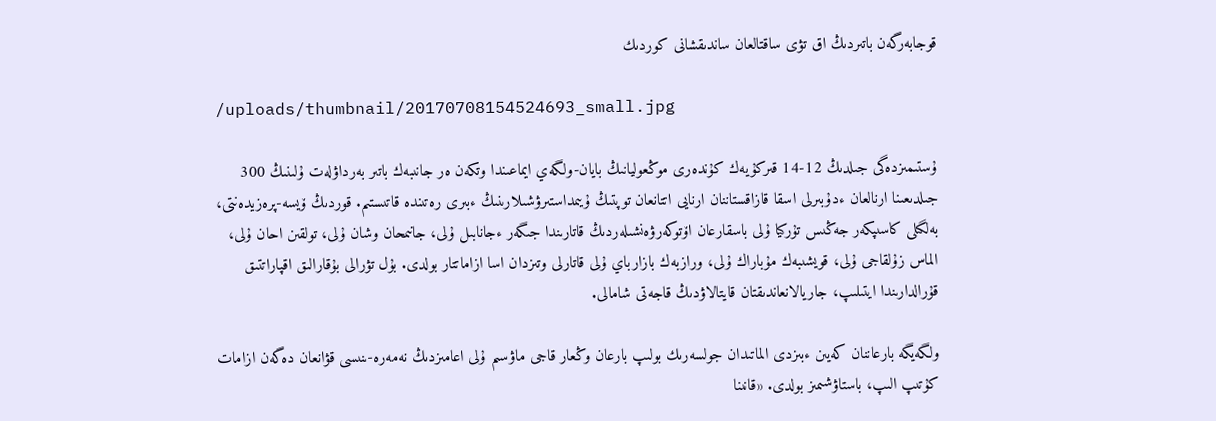قوجابەرگەن باتىردىڭ اق تۋى ساقتالعان ساندىقشانى كوردىك

/uploads/thumbnail/20170708154524693_small.jpg

ۇستىمىزدەگى جىلدىڭ 12-14 قىركۇيەك كۇندەرى موڭعوليانىڭ بايان-ولگەي ايماعىندا وتكەن ەر جانىبەك باتىر بەرداۋلەت ۇلىنىڭ 300 جىلدىعىنا ارنالعان ءدۇبىرلى اسقا قازاقستاننان ارنايى اتتانعان توپتىڭ ۇيىمداستىرۋشىلارىنىڭ ءبىرى رەتىندە قاتىستىم. قوردىڭ ۆيسە-پرەزيدەنتى، بەلگىلى كاسىپكەر جەڭىس تۇركيا ۇلى باسقارعان اۆتوكەرۋەنشىلەردىڭ قاتارىندا جىگەر ءجانابىل ۇلى، جانىمحان وشان ۇلى، تولقىن احان ۇلى، الماس زۇلقاجى ۇلى، قويشىبەك مۇباراك ۇلى، ورازبەك بازارباي ۇلى قاتارلى وتىزدان اسا ازاماتتار بولدى. بۇل تۋرالى بۇقارالىق اقپاراتتىق قۇرالدارىندا ايتىلىپ، جاريالانعاندىقتان قايتالاۋدىڭ قاجەتى شامالى.

ولگەيگە بارعاننان كەيىن ءبىزدى الماتىدان جولسەرىك بولىپ بارعان وڭعار قاجى ماۋسىم ۇلى اعامىزدىڭ نەمەرە-ىنىسى قۋانعان دەگەن ازامات كۇتىپ الىپ، باستاۋشىمىز بولدى. «قانىنا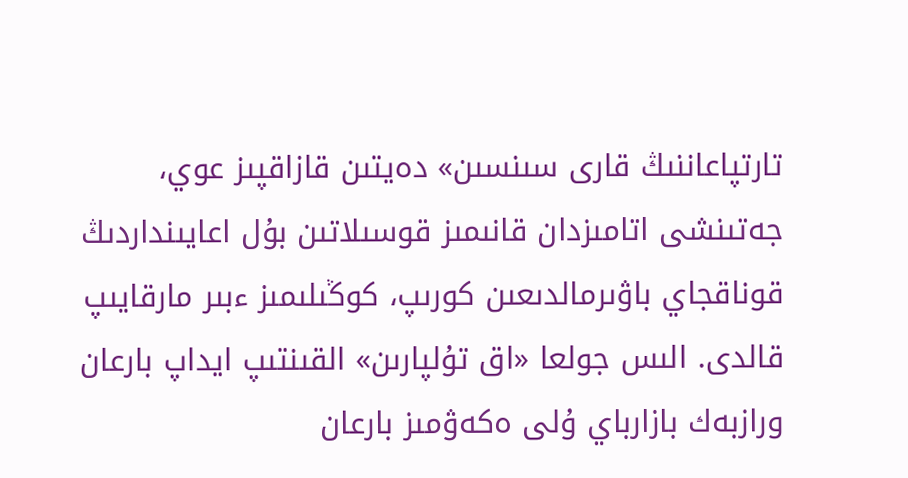تارتپاعاننىڭ قارى سىنسىن» دەيتىن قازاقپىز عوي، جەتىنشى اتامىزدان قانىمىز قوسىلاتىن بۇل اعايىنداردىڭ قوناقجاي باۋىرمالدىعىن كورىپ، كوڭىلىمىز ءبىر مارقايىپ قالدى. الىس جولعا «اق تۇلپارىن» القىنتىپ ايداپ بارعان ورازبەك بازارباي ۇلى ەكەۋمىز بارعان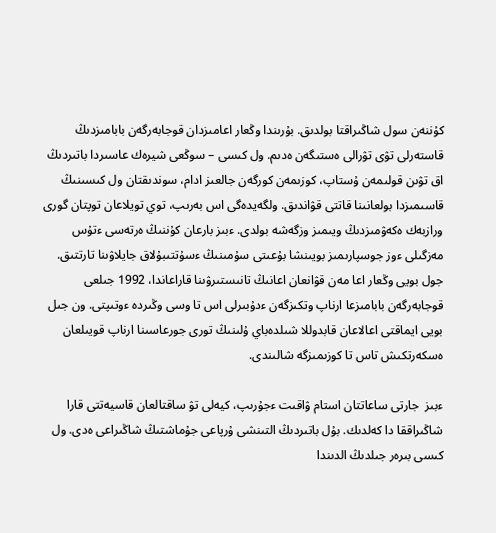كۇننەن سول شاڭىراقتا بولدىق. بۇرىندا وڭعار اعامىزدان قوجابەرگەن بابامىزدىڭ قاستەرلى تۋى تۋرالى ەستىگەن ەدىم. ول كىسى – سوڭعى شيرەك عاسىردا باتىردىڭ اق تۋىن قولىمەن ۇستاپ، كوزىمەن كورگەن جالعىز ادام، سوندىقتان ول كىسىنىڭ قاسىمىزدا بولعانىنا قاتتى قۋاندىق. ولگەيدەگى اس بەرىپ، توي تويلاعان توپتان گورى ورازبەك ەكەۋمىزدىڭ ويىمىز وزگەشە بولدى. ءبىز بارعان كۇننىڭ ەرتەسى ءتۇس مەزگىلى ءوز جوسپارىمىز بويىنشا بۇعىتى سۇمىنىڭ ءسۇتتىبۇلاق جايلاۋىنا تارتتىق. جول بويى وڭعار اعا مەن قۋانعان اعانىڭ تانىستىرۋىنا قاراعاندا، 1992 جىلعى قوجابەرگەن بابامىزعا ارناپ وتكىزگەن ءدۇبىرلى اس تا وسى وڭىردە ءوتىپتى. ون جىل بويى ايماقتى اعالاعان قابدوللا شىلدەباي ۇلىنىڭ تورى جورعاسىنا ارناپ قويىلعان ەسكەرتكىش تاس تا كوزىمىزگە شالىندى.

ءبىز  جارتى ساعاتتان استام ۋاقىت ءجۇرىپ، كيەلى تۋ ساقتالعان قاسيەتتى قارا شاڭىراققا دا كەلدىك. بۇل باتىردىڭ التىنشى ۇرپاعى جۇماشتىڭ شاڭىراعى ەدى. ول كىسى بىرەر جىلدىڭ الدىندا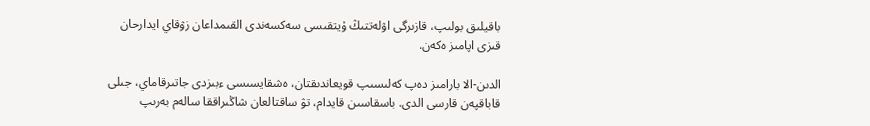باقيلىق بولىپ، قازىرگى اۋلەتتىڭ ۇيتقىسى سەكسەندى القىمداعان زۋقاي ايدارحان قىزى اپامىز ەكەن.

الدىن-الا بارامىز دەپ كەلىسىپ قويعاندىقتان، ەشقايسىسى ءبىزدى جاتىرقاماي، جىلى قاباقپەن قارسى الدى. باسقاسىن قايدام، تۋ ساقتالعان شاڭىراققا سالەم بەرىپ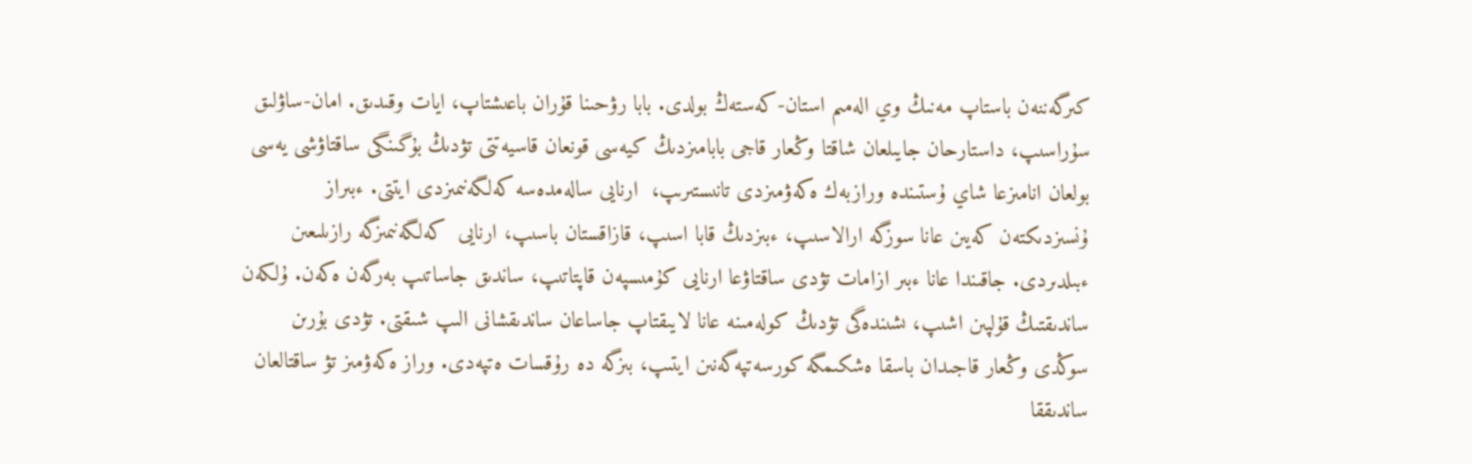كىرگەننەن باستاپ مەنىڭ وي الەمىم استان-كەستەڭ بولدى. بابا رۋحىنا قۇران باعىشتاپ، ايات وقىدىق. امان-ساۋلىق سۇراسىپ، داستارحان جايىلعان شاقتا وڭعار قاجى بابامىزدىڭ كيەسى قونعان قاسيەتتى تۋدىڭ بۇگىنگى ساقتاۋشى يەسى بولعان انامىزعا شاي ۇستىندە ورازبەك ەكەۋمىزدى تانىستىرىپ،  ارنايى سالەمدەسە كەلگەنىمىزدى ايتتى. ءبىراز ۇنسىزدىكتەن كەيىن عانا سوزگە ارالاسىپ، ءبىزدىڭ قابا اسىپ، قازاقستان باسىپ، ارنايى  كەلگەنىمىزگە رازىلىعىن ءبىلدىردى. جاقىندا عانا ءبىر ازامات تۋدى ساقتاۋعا ارنايى كۇمىسپەن قاپتاتىپ، ساندىق جاساتىپ بەرگەن ەكەن. ۇلكەن ساندىقتىڭ قۇلپىن اشىپ، ىشىندەگى تۋدىڭ كولەمىنە عانا لايىقتاپ جاساعان ساندىقشانى الىپ شىقتى. تۋدى بۇرىن سوڭدى وڭعار قاجىدان باسقا ەشكىمگە كورسەتپەگەنىن ايتىپ، بىزگە دە رۇقسات ەتپەدى. وراز ەكەۋمىز تۋ ساقتالعان ساندىققا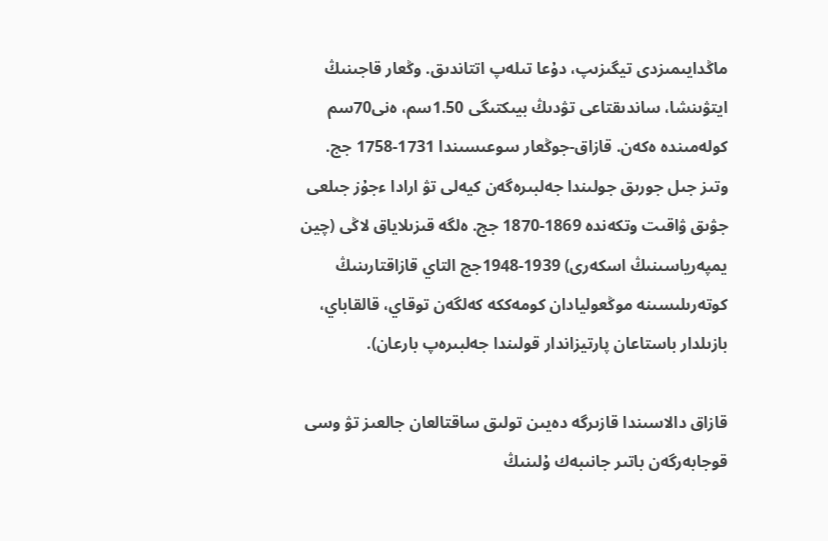ماڭدايىمىزدى تيگىزىپ، دۇعا تىلەپ اتتاندىق. وڭعار قاجىنىڭ ايتۋىنشا، ساندىقتاعى تۋدىڭ بيىكتىگى 1.50سم، ەنى70سم كولەمىندە ەكەن. قازاق-جوڭعار سوعىسىندا 1731-1758 جج. وتىز جىل جورىق جولىندا جەلبىرەگەن كيەلى تۋ ارادا ءجۇز جىلعى جۋىق ۋاقىت وتكەندە 1869-1870 جج. ەلگە قىزىلاياق لاڭى (چين يمپەرياسىنىڭ اسكەرى) 1939-1948جج التاي قازاقتارىنىڭ كوتەرىلىسىنە موڭعوليادان كومەككە كەلگەن توقاي، قالقاباي، بازىلدار باستاعان پارتيزاندار قولىندا جەلبىرەپ بارعان).

قازاق دالاسىندا قازىرگە دەيىن تولىق ساقتالعان جالعىز تۋ وسى قوجابەرگەن باتىر جانىبەك ۇلىنىڭ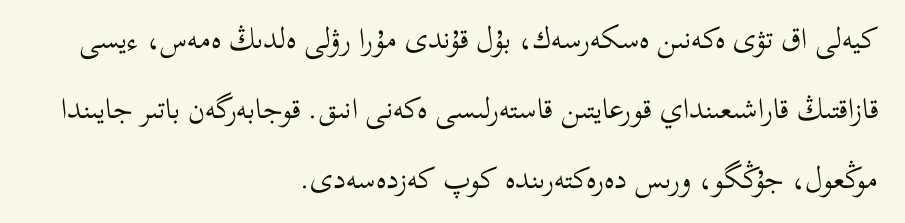كيەلى اق تۋى ەكەنىن ەسكەرسەك، بۇل قۇندى مۇرا رۋلى ەلدىڭ ەمەس، ءيسى قازاقتىڭ قاراشىعىنداي قورعايتىن قاستەرلىسى ەكەنى انىق. قوجابەرگەن باتىر جايىندا موڭعول، جۇڭگو، ورىس دەرەكتەرىندە كوپ كەزدەسەدى.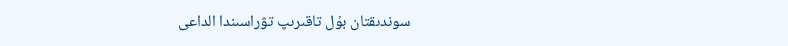سوندىقتان بۇل تاقىرىپ تۋراسىندا الداعى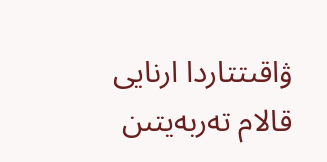ۋاقىتتاردا ارنايى قالام تەربەيتىن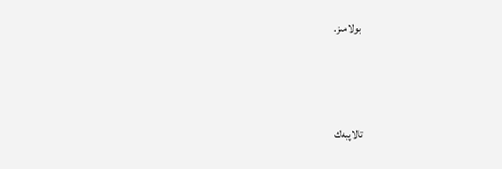بولامىز.



تالاپبەك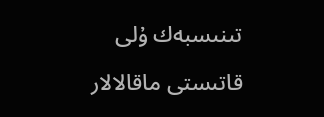تىنىسبەك ۇلى

قاتىستى ماقالالار